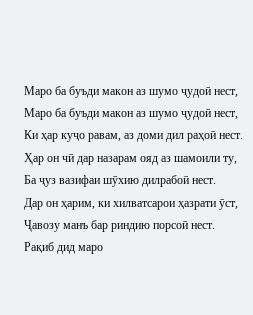Маро ба буъди макон аз шумо ҷудоӣ нест,
Маро ба буъди макон аз шумо ҷудоӣ нест,
Ки ҳар куҷо равам, аз доми дил раҳоӣ нест.
Ҳар он чӣ дар назарам ояд аз шамоили ту,
Ба ҷуз вазифаи шӯхию дилрабоӣ нест.
Дар он ҳарим, ки хилватсарои ҳазрати ӯст,
Ҷавозу манъ бар риндию порсоӣ нест.
Рақиб дид маро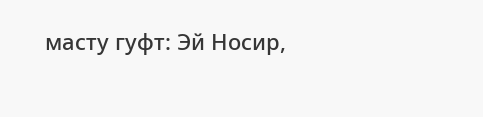масту гуфт: Эй Носир,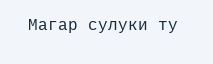Магар сулуки ту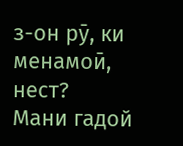з-он рӯ, ки менамоӣ, нест?
Мани гадой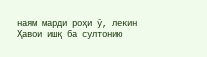наям марди роҳи ӯ, лекин
Ҳавои ишқ ба султонию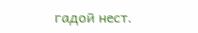гадоӣ нест.